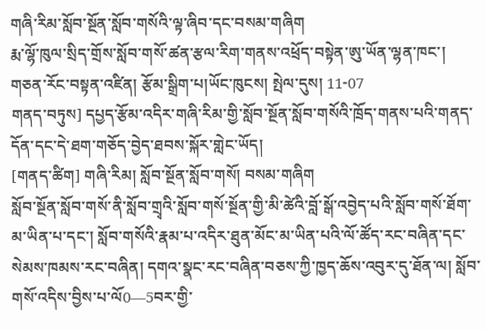གཞི་རིམ་སློབ་སྔོན་སློབ་གསོའི་ལྟ་ཞིབ་དང་བསམ་གཞིག
རྨ་ལྷོ་ཁུལ་སྲིད་གྲོས་སློབ་གསོ་ཚན་རྩལ་རིག་གནས་འཕྲོད་བསྟེན་ཨུ་ཡོན་ལྷན་ཁང་། གཅན་རོང་བསྟན་འཛིན། རྩོམ་སྒྲིག་པ།ཡོང་ཁུངས། སྤེལ་དུས། 11-07
གནད་བཏུས] དཔྱད་རྩོམ་འདིར་གཞི་རིམ་གྱི་སློབ་སྔོན་སློབ་གསོའི་ཁྲོད་གནས་པའི་གནད་དོན་དང་དེ་ཐག་གཅོད་བྱེད་ཐབས་སྐོར་གླེང་ཡོད།
[གནད་ཚིག] གཞི་རིམ། སློབ་སྔོན་སློབ་གསོ། བསམ་གཞིག
སློབ་སྔོན་སློབ་གསོ་ནི་སློབ་གྲྭའི་སློབ་གསོ་སྔོན་གྱི་མི་ཚེའི་བློ་སྒོ་འབྱེད་པའི་སློབ་གསོ་ཐོག་མ་ཡིན་པ་དང་། སློབ་གསོའི་རྣམ་པ་འདིར་ཐུན་མོང་མ་ཡིན་པའི་ལོ་ཚོད་རང་བཞིན་དང་སེམས་ཁམས་རང་བཞིན། དགའ་སྣང་རང་བཞིན་བཅས་ཀྱི་ཁྱད་ཆོས་འབུར་དུ་ཐོན་ལ། སློབ་གསོ་འདིས་བྱིས་པ་ལོ0—5བར་གྱི་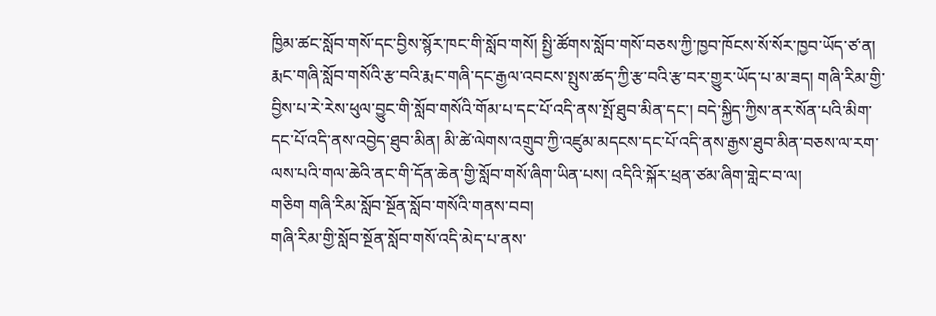ཁྱིམ་ཚང་སློབ་གསོ་དང་བྱིས་སྙོར་ཁང་གི་སློབ་གསོ། སྤྱི་ཚོགས་སློབ་གསོ་བཅས་ཀྱི་ཁྱབ་ཁོངས་སོ་སོར་ཁྱབ་ཡོད་ཙ་ན། རྨང་གཞི་སློབ་གསོའི་རྩ་བའི་རྨང་གཞི་དང་རྒྱལ་འབངས་སྤུས་ཚད་ཀྱི་རྩ་བའི་རྩ་བར་གྱུར་ཡོད་པ་མ་ཟད། གཞི་རིམ་གྱི་བྱིས་པ་རེ་རེས་ཕུལ་བྱུང་གི་སློབ་གསོའི་གོམ་པ་དང་པོ་འདི་ནས་སྤོ་ཐུབ་མིན་དང་། བདེ་སྐྱིད་ཀྱིས་ནར་སོན་པའི་མིག་དང་པོ་འདི་ནས་འབྱེད་ཐུབ་མིན། མི་ཚེ་ལེགས་འགྲུབ་ཀྱི་འཛུམ་མདངས་དང་པོ་འདི་ནས་རྒྱས་ཐུབ་མིན་བཅས་ལ་རག་ལས་པའི་གལ་ཆེའི་ནང་གི་དོན་ཆེན་གྱི་སློབ་གསོ་ཞིག་ཡིན་པས། འདིའི་སྐོར་ཕྲན་ཙམ་ཞིག་གླེང་བ་ལ།
གཅིག གཞི་རིམ་སློབ་སྔོན་སློབ་གསོའི་གནས་བབ།
གཞི་རིམ་གྱི་སློབ་སྔོན་སློབ་གསོ་འདི་མེད་པ་ནས་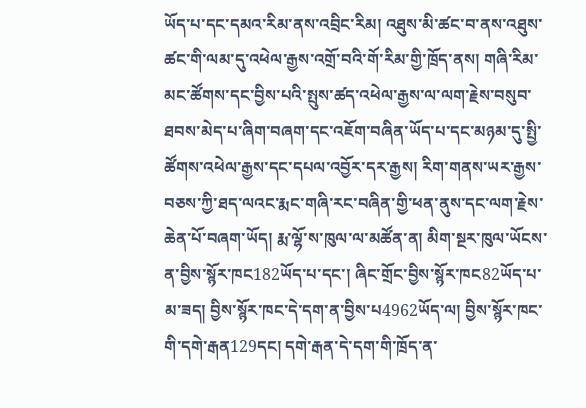ཡོད་པ་དང་དམའ་རིམ་ནས་འབྲིང་རིམ། འཐུས་མི་ཚང་བ་ནས་འཐུས་ཚང་གི་ལམ་དུ་འཕེལ་རྒྱས་འགྲོ་བའི་གོ་རིམ་གྱི་ཁྲོད་ནས། གཞི་རིམ་མང་ཚོགས་དང་བྱིས་པའི་སྤུས་ཚད་འཕེལ་རྒྱས་ལ་ལག་རྗེས་བསུབ་ཐབས་མེད་པ་ཞིག་བཞག་དང་འཇོག་བཞིན་ཡོད་པ་དང་མཉམ་དུ་སྤྱི་ཚོགས་འཕེལ་རྒྱས་དང་དཔལ་འབྱོར་དར་རྒྱས། རིག་གནས་ཡར་རྒྱས་བཅས་ཀྱི་ཐད་ལའང་རྨང་གཞི་རང་བཞིན་གྱི་ཕན་ནུས་དང་ལག་རྗེས་ཆེན་པོ་བཞག་ཡོད། རྨ་ལྷོ་ས་ཁུལ་ལ་མཚོན་ན། མིག་སྔར་ཁུལ་ཡོངས་ན་བྱིས་སྙོར་ཁང182ཡོད་པ་དང་། ཞིང་གྲོང་བྱིས་སྙོར་ཁང82ཡོད་པ་མ་ཟད། བྱིས་སྙོར་ཁང་དེ་དག་ན་བྱིས་པ4962ཡོད་ལ། བྱིས་སྙོར་ཁང་གི་དགེ་རྒན129དང། དགེ་རྒན་དེ་དག་གི་ཁྲོད་ན་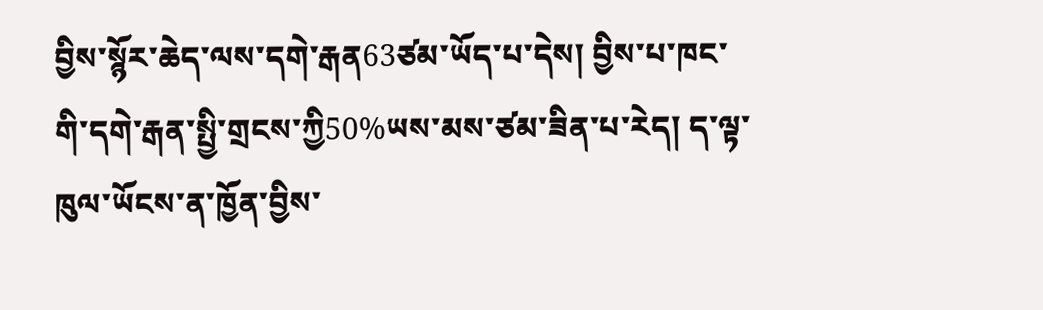བྱིས་སྙོར་ཆེད་ལས་དགེ་རྒན63ཙམ་ཡོད་པ་དེས། བྱིས་པ་ཁང་གི་དགེ་རྒན་སྤྱི་གྲངས་ཀྱི50%ཡས་མས་ཙམ་ཟིན་པ་རེད། ད་ལྟ་ཁུལ་ཡོངས་ན་ཁྱོན་བྱིས་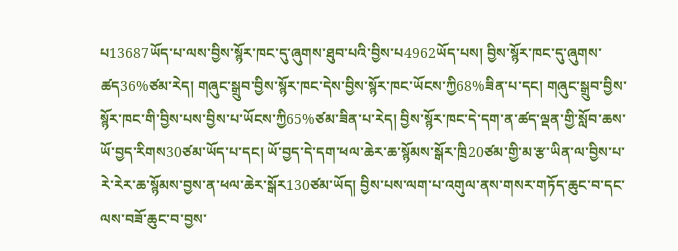པ13687ཡོད་པ་ལས་བྱིས་སྙོར་ཁང་དུ་ཞུགས་ཐུབ་པའི་བྱིས་པ4962ཡོད་པས། བྱིས་སྙོར་ཁང་དུ་ཞུགས་ཚད36%ཙམ་རེད། གཞུང་སྒྲུབ་བྱིས་སྙོར་ཁང་དེས་བྱིས་སྙོར་ཁང་ཡོངས་ཀྱི68%ཟིན་པ་དང། གཞུང་སྒྲུབ་བྱིས་སྙོར་ཁང་གི་བྱིས་པས་བྱིས་པ་ཡོངས་ཀྱི65%ཙམ་ཟིན་པ་རེད། བྱིས་སྙོར་ཁང་དེ་དག་ན་ཚད་ལྡན་གྱི་སློབ་ཆས་ཡོ་བྱད་རིགས30ཙམ་ཡོད་པ་དང། ཡོ་བྱད་དེ་དག་ཕལ་ཆེར་ཆ་སྙོམས་སྒོར་ཁྲི20ཙམ་གྱི་མ་རྩ་ཡིན་ལ་བྱིས་པ་རེ་རེར་ཆ་སྙོམས་བྱས་ན་ཕལ་ཆེར་སྒོར130ཙམ་ཡོད། བྱིས་པས་ལག་པ་འགུལ་ནས་གསར་གཏོད་ཆུང་བ་དང་ལས་བཟོ་ཆུང་བ་བྱས་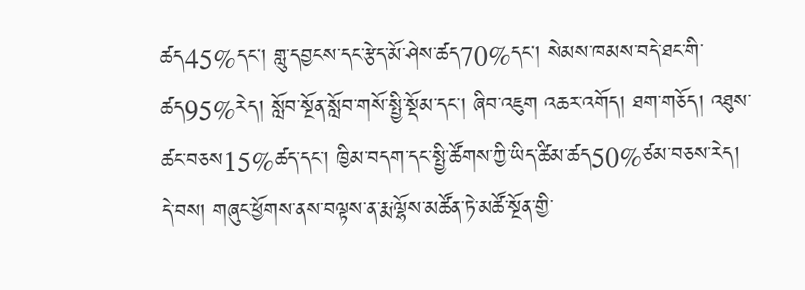ཚད45%དང། གླུ་དབྱངས་དང་རྩེད་མོ་ཤེས་ཚད70%དང། སེམས་ཁམས་བདེ་ཐང་གི་ཚད95%རེད། སློབ་སྔོན་སློབ་གསོ་སྤྱི་སྡོམ་དང་། ཞིབ་འཇུག འཆར་འགོད། ཐག་གཅོད། འཐུས་ཚང་བཅས15%ཚད་དང་། ཁྱིམ་བདག་དང་སྤྱི་ཚོགས་ཀྱི་ཡིད་ཚིམ་ཚད50%ཙམ་བཅས་རེད།
དེ་བས། གཞུང་ཕྱོགས་ནས་བལྟས་ན་རྨ་ལྷོས་མཚོན་ཏེ་མཚོ་སྔོན་གྱི་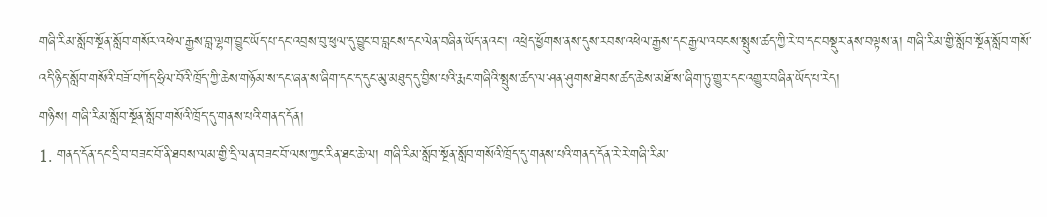གཞི་རིམ་སློབ་སྔོན་སློབ་གསོར་འཕེལ་རྒྱས་བླ་ལྷག་བྱུང་ཡོད་པ་དང་འབྲས་བུ་ཕུལ་དུ་བྱུང་བ་བླངས་དང་ལེན་བཞིན་ཡོད་ནའང་། འཕྲེད་ཕྱོགས་ནས་དུས་རབས་འཕེལ་རྒྱས་དང་རྒྱལ་འབངས་སྤུས་ཚད་ཀྱི་རེ་བ་དང་བསྡུར་ནས་བལྟས་ན། གཞི་རིམ་གྱི་སློབ་སྔོན་སློབ་གསོ་འདི་ཉིད་སློབ་གསོའི་བཟོ་བཀོད་ཧྲིལ་བོའི་ཁྲོད་ཀྱི་ཆེས་གཉོམ་ས་དང་ཞན་ས་ཞིག་དང་ད་དུང་མུ་མཐུད་དུ་བྱིས་པའི་རྨང་གཞིའི་སྤུས་ཚད་ལ་ཤན་ཤུགས་ཐེབས་ཚད་ཆེས་མཐོ་ས་ཞིག་ཏུ་གྱུར་དང་འགྱུར་བཞིན་ཡོད་པ་རེད།
གཉིས། གཞི་རིམ་སློབ་སྔོན་སློབ་གསོའི་ཁྲོད་དུ་གནས་པའི་གནད་དོན།
1. གནད་དོན་དང་དྲི་བ་བཟང་བོ་ནི་ཐབས་ལམ་གྱི་དྲི་ལན་བཟང་བོ་ལས་ཀྱང་རིན་ཐང་ཆེ་ལ། གཞི་རིམ་སློབ་སྔོན་སློབ་གསོའི་ཁྲོད་དུ་གནས་པའི་གནད་དོན་རེ་རེ་གཞི་རིམ་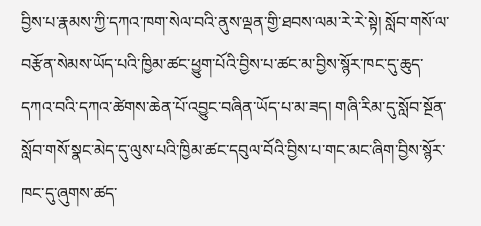བྱིས་པ་རྣམས་ཀྱི་དཀའ་ཁག་སེལ་བའི་ནུས་ལྡན་གྱི་ཐབས་ལམ་རེ་རེ་སྟེ། སློབ་གསོ་ལ་བརྩོན་སེམས་ཡོད་པའི་ཁྱིམ་ཚང་ཕྱུག་པོའི་བྱིས་པ་ཚང་མ་བྱིས་སྙོར་ཁང་དུ་ཆུད་དཀའ་བའི་དཀའ་ཚེགས་ཆེན་པོ་འབྱུང་བཞིན་ཡོད་པ་མ་ཟད། གཞི་རིམ་དུ་སློབ་སྔོན་སློབ་གསོ་སྣང་མེད་དུ་ལུས་པའི་ཁྱིམ་ཚང་དབུལ་བོའི་བྱིས་པ་གང་མང་ཞིག་བྱིས་སྙོར་ཁང་དུ་ཞུགས་ཚད་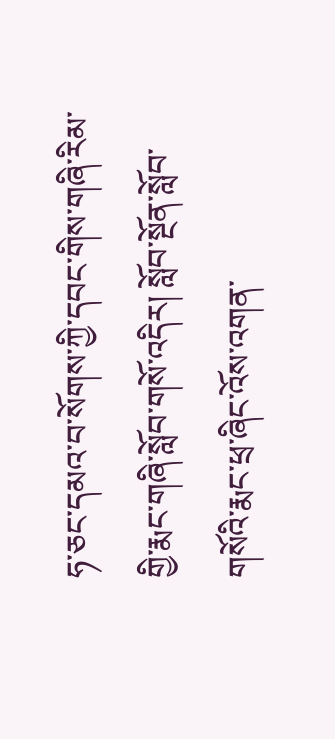ཧ་ཅང་དམའ་བ་སོགས་ཀྱི་དབང་གིས་གཞི་རིམ་གྱི་རྨང་གཞི་སློབ་གསོ་འདིར། སློབ་སྔོན་སློབ་གསོའི་རྨང་ཕྲ་ཞིང་འོས་འགན་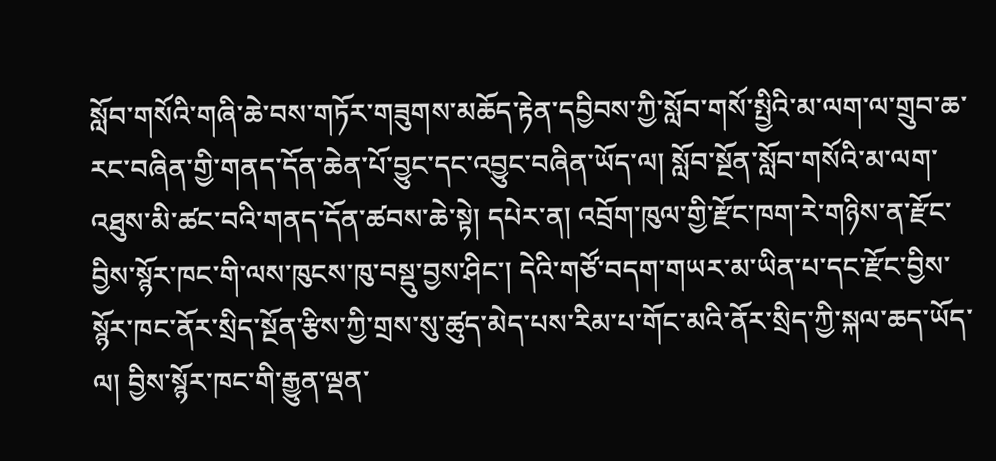སློབ་གསོའི་གཞི་ཆེ་བས་གཏོར་གཟུགས་མཆོད་རྟེན་དབྱིབས་ཀྱི་སློབ་གསོ་སྤྱིའི་མ་ལག་ལ་གྲུབ་ཆ་རང་བཞིན་གྱི་གནད་དོན་ཆེན་པོ་བྱུང་དང་འབྱུང་བཞིན་ཡོད་ལ། སློབ་སྔོན་སློབ་གསོའི་མ་ལག་འཐུས་མི་ཚང་བའི་གནད་དོན་ཚབས་ཆེ་སྟེ། དཔེར་ན། འབྲོག་ཁུལ་གྱི་རྫོང་ཁག་རེ་གཉིས་ན་རྫོང་བྱིས་སྙོར་ཁང་གི་ལས་ཁུངས་ཁུ་བསྡུ་བྱས་ཤིང་། དེའི་གཙོ་བདག་གཡར་མ་ཡིན་པ་དང་རྫོང་བྱིས་སྙོར་ཁང་ནོར་སྲིད་སྔོན་རྩིས་ཀྱི་གྲས་སུ་ཚུད་མེད་པས་རིམ་པ་གོང་མའི་ནོར་སྲིད་ཀྱི་སྐལ་ཆད་ཡོད་ལ། བྱིས་སྙོར་ཁང་གི་རྒྱུན་ལྡན་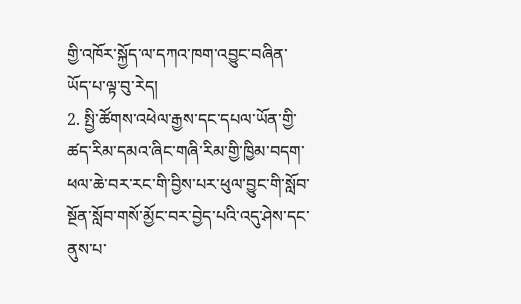གྱི་འཁོར་སྐྱོད་ལ་དཀའ་ཁག་འབྱུང་བཞིན་ཡོད་པ་ལྟ་བུ་རེད།
2. སྤྱི་ཚོགས་འཕེལ་རྒྱས་དང་དཔལ་ཡོན་གྱི་ཚད་རིམ་དམའ་ཞིང་གཞི་རིམ་གྱི་ཁྱིམ་བདག་ཕལ་ཆེ་བར་རང་གི་བྱིས་པར་ཕུལ་བྱུང་གི་སློབ་སྔོན་སློབ་གསོ་མྱོང་བར་བྱེད་པའི་འདུ་ཤེས་དང་ནུས་པ་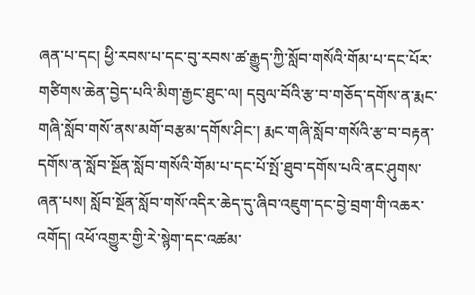ཞན་པ་དང། ཕྱི་རབས་པ་དང་བུ་རབས་ཚ་རྒྱུད་ཀྱི་སློབ་གསོའི་གོམ་པ་དང་པོར་གཙིགས་ཆེན་བྱེད་པའི་མིག་རྒྱང་ཐུང་ལ། དབུལ་བོའི་རྩ་བ་གཅོད་དགོས་ན་རྨང་གཞི་སློབ་གསོ་ནས་མགོ་བརྩམ་དགོས་ཤིང་། རྨང་གཞི་སློབ་གསོའི་རྩ་བ་བརྟན་དགོས་ན་སློབ་སྔོན་སློབ་གསོའི་གོམ་པ་དང་པོ་སྤོ་ཐུབ་དགོས་པའི་ནང་ཤུགས་ཞན་པས། སློབ་སྔོན་སློབ་གསོ་འདིར་ཆེད་དུ་ཞིབ་འཇུག་དང་བྱེ་བྲག་གི་འཆར་འགོད། འཕོ་འགྱུར་གྱི་རེ་སྙེག་དང་འཚམ་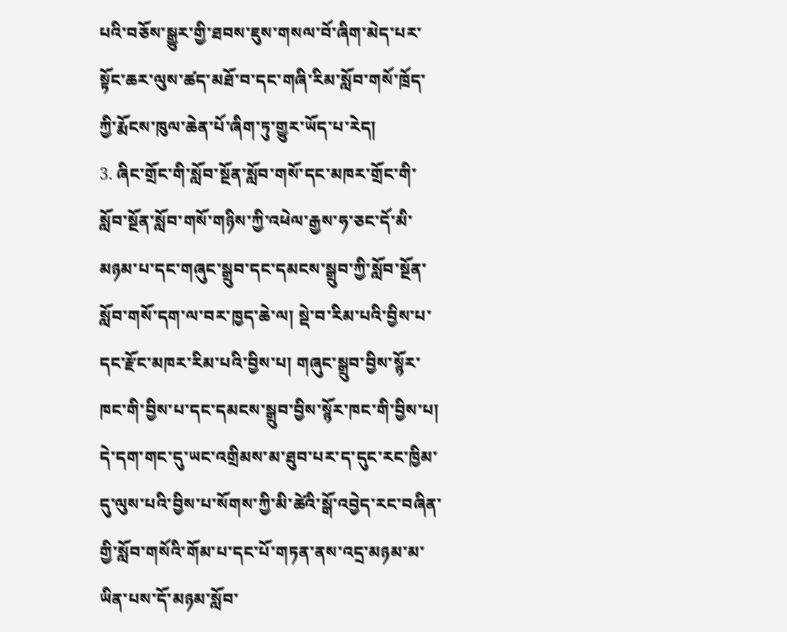པའི་བཅོས་སྒྱུར་གྱི་ཐབས་ཇུས་གསལ་བོ་ཞིག་མེད་པར་སྟོང་ཆར་ལུས་ཚད་མཐོ་བ་དང་གཞི་རིམ་སློབ་གསོ་ཁྲོད་ཀྱི་རྨོངས་ཁུལ་ཆེན་པོ་ཞིག་ཏུ་གྱུར་ཡོད་པ་རེད།
3. ཞིང་གྲོང་གི་སློབ་སྔོན་སློབ་གསོ་དང་མཁར་གྲོང་གི་སློབ་སྔོན་སློབ་གསོ་གཉིས་ཀྱི་འཕེལ་རྒྱས་ཧ་ཅང་དོ་མི་མཉམ་པ་དང་གཞུང་སྒྲུབ་དང་དམངས་སྒྲུབ་ཀྱི་སློབ་སྔོན་སློབ་གསོ་དག་ལ་བར་ཁྱད་ཆེ་ལ། སྡེ་བ་རིམ་པའི་བྱིས་པ་དང་རྫོང་མཁར་རིམ་པའི་བྱིས་པ། གཞུང་སྒྲུབ་བྱིས་སྙོར་ཁང་གི་བྱིས་པ་དང་དམངས་སྒྲུབ་བྱིས་སྙོར་ཁང་གི་བྱིས་པ། དེ་དག་གང་དུ་ཡང་འགྲིམས་མ་ཐུབ་པར་ད་དུང་རང་ཁྱིམ་དུ་ལུས་པའི་བྱིས་པ་སོགས་ཀྱི་མི་ཚེའི་སྒོ་འབྱེད་རང་བཞིན་གྱི་སློབ་གསོའི་གོམ་པ་དང་པོ་གཏན་ནས་འདྲ་མཉམ་མ་ཡིན་པས་དོ་མཉམ་སློབ་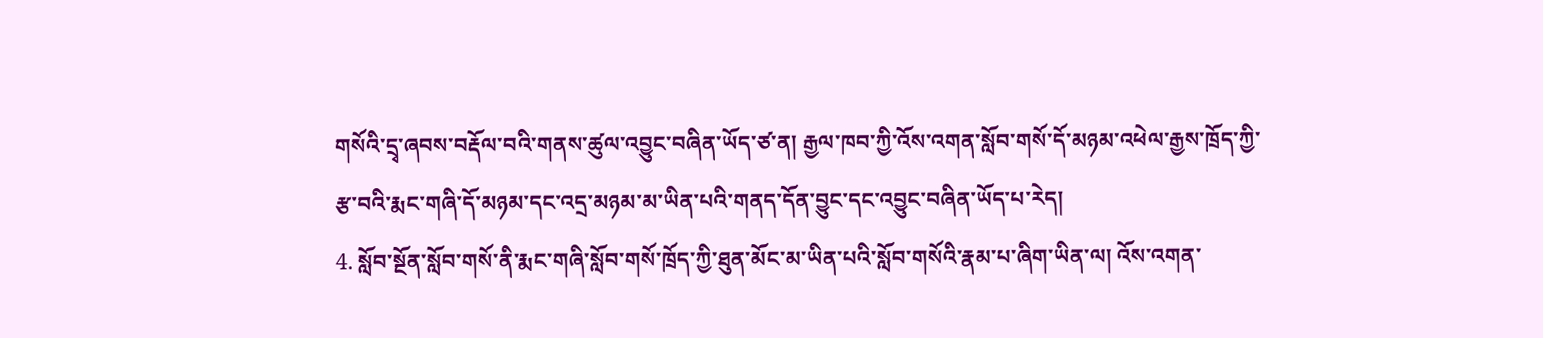གསོའི་དྲྭ་ཞབས་བརྡོལ་བའི་གནས་ཚུལ་འབྱུང་བཞིན་ཡོད་ཙ་ན། རྒྱལ་ཁབ་ཀྱི་འོས་འགན་སློབ་གསོ་དོ་མཉམ་འཕེལ་རྒྱས་ཁྲོད་ཀྱི་རྩ་བའི་རྨང་གཞི་དོ་མཉམ་དང་འདྲ་མཉམ་མ་ཡིན་པའི་གནད་དོན་བྱུང་དང་འབྱུང་བཞིན་ཡོད་པ་རེད།
4. སློབ་སྔོན་སློབ་གསོ་ནི་རྨང་གཞི་སློབ་གསོ་ཁྲོད་ཀྱི་ཐུན་མོང་མ་ཡིན་པའི་སློབ་གསོའི་རྣམ་པ་ཞིག་ཡིན་ལ། འོས་འགན་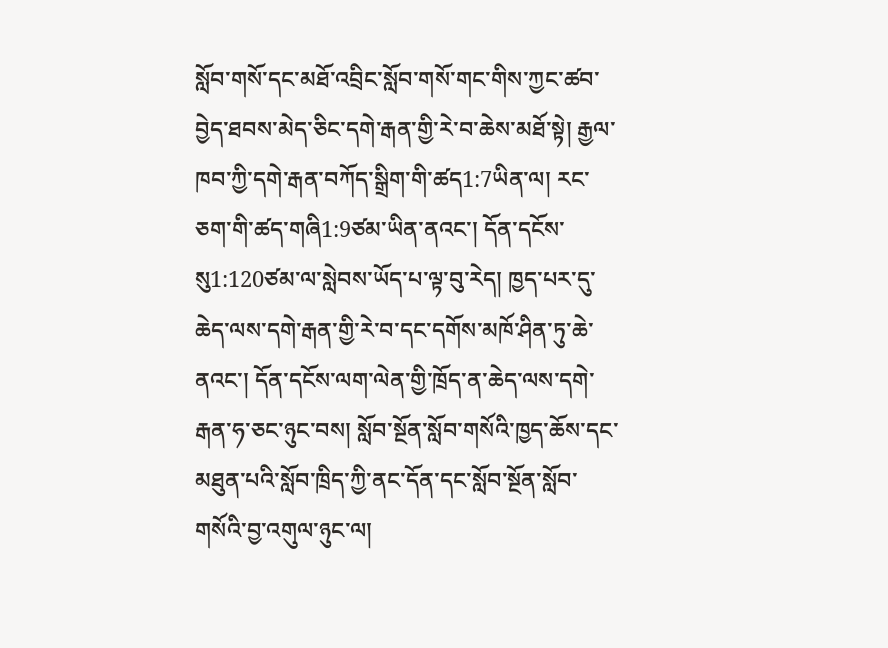སློབ་གསོ་དང་མཐོ་འབྲིང་སློབ་གསོ་གང་གིས་ཀྱང་ཚབ་བྱེད་ཐབས་མེད་ཅིང་དགེ་རྒན་གྱི་རེ་བ་ཆེས་མཐོ་སྟེ། རྒྱལ་ཁབ་ཀྱི་དགེ་རྒན་བཀོད་སྒྲིག་གི་ཚད1:7ཡིན་ལ། རང་ཅག་གི་ཚད་གཞི1:9ཙམ་ཡིན་ནའང་། དོན་དངོས་སུ1:120ཙམ་ལ་སླེབས་ཡོད་པ་ལྟ་བུ་རེད། ཁྱད་པར་དུ་ཆེད་ལས་དགེ་རྒན་གྱི་རེ་བ་དང་དགོས་མཁོ་ཤིན་ཏུ་ཆེ་ནའང་། དོན་དངོས་ལག་ལེན་གྱི་ཁྲོད་ན་ཆེད་ལས་དགེ་རྒན་ཧ་ཅང་ཉུང་བས། སློབ་སྔོན་སློབ་གསོའི་ཁྱད་ཆོས་དང་མཐུན་པའི་སློབ་ཁྲིད་ཀྱི་ནང་དོན་དང་སློབ་སྔོན་སློབ་གསོའི་བྱ་འགུལ་ཉུང་ལ།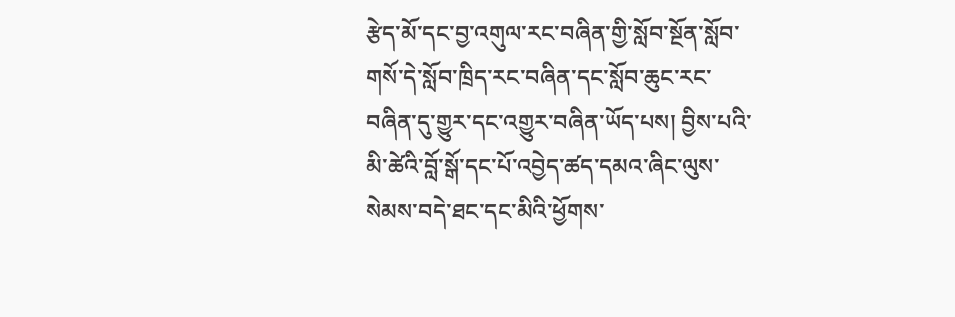རྩེད་མོ་དང་བྱ་འགུལ་རང་བཞིན་གྱི་སློབ་སྔོན་སློབ་གསོ་དེ་སློབ་ཁྲིད་རང་བཞིན་དང་སློབ་ཆུང་རང་བཞིན་དུ་གྱུར་དང་འགྱུར་བཞིན་ཡོད་པས། བྱིས་པའི་མི་ཚེའི་བློ་སྒོ་དང་པོ་འབྱེད་ཚད་དམའ་ཞིང་ལུས་སེམས་བདེ་ཐང་དང་མིའི་ཕྱོགས་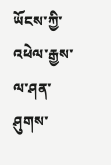ཡོངས་ཀྱི་འཕེལ་རྒྱས་ལ་ཤན་ཤུགས་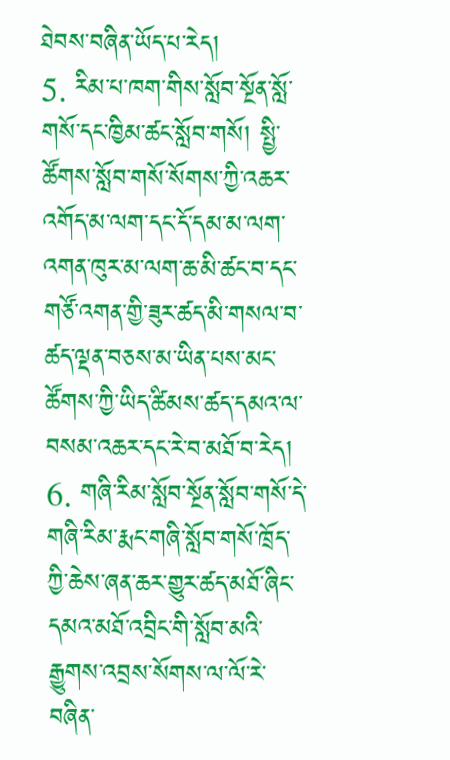ཐེབས་བཞིན་ཡོད་པ་རེད།
5. རིམ་པ་ཁག་གིས་སློབ་སྔོན་སློ་གསོ་དང་ཁྱིམ་ཚང་སློབ་གསོ། སྤྱི་ཚོགས་སློབ་གསོ་སོགས་ཀྱི་འཆར་འགོད་མ་ལག་དང་དོ་དམ་མ་ལག་འགན་ཁུར་མ་ལག་ཆ་མི་ཚང་བ་དང་གཙོ་འགན་གྱི་ཟུར་ཚད་མི་གསལ་བ་ཚད་ལྡན་བཅས་མ་ཡིན་པས་མང་ཚོགས་ཀྱི་ཡིད་ཚིམས་ཚད་དམའ་ལ་བསམ་འཆར་དང་རེ་བ་མཐོ་བ་རེད།
6. གཞི་རིམ་སློབ་སྔོན་སློབ་གསོ་དེ་གཞི་རིམ་རྨང་གཞི་སློབ་གསོ་ཁྲོད་ཀྱི་ཆེས་ཞན་ཆར་གྱུར་ཚད་མཐོ་ཞིང་དམའ་མཐོ་འབྲིང་གི་སློབ་མའི་རྒྱུགས་འབྲས་སོགས་ལ་ལོ་རེ་བཞིན་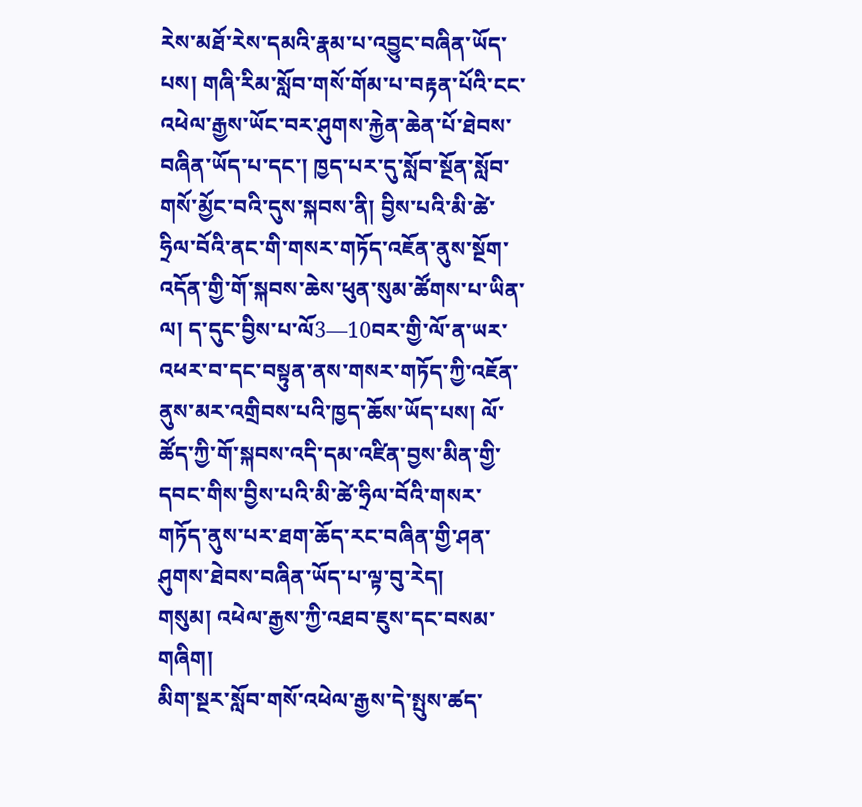རེས་མཐོ་རེས་དམའི་རྣམ་པ་འབྱུང་བཞིན་ཡོད་པས། གཞི་རིམ་སློབ་གསོ་གོམ་པ་བརྟན་པོའི་ངང་འཕེལ་རྒྱས་ཡོང་བར་ཤུགས་རྐྱེན་ཆེན་པོ་ཐེབས་བཞིན་ཡོད་པ་དང་། ཁྱད་པར་དུ་སློབ་སྔོན་སློབ་གསོ་མྱོང་བའི་དུས་སྐབས་ནི། བྱིས་པའི་མི་ཚེ་ཧྲིལ་བོའི་ནང་གི་གསར་གཏོད་འཇོན་ནུས་སྔོག་འདོན་གྱི་གོ་སྐབས་ཆེས་ཕུན་སུམ་ཚོགས་པ་ཡིན་ལ། ད་དུང་བྱིས་པ་ལོ3—10བར་གྱི་ལོ་ན་ཡར་འཕར་བ་དང་བསྟུན་ནས་གསར་གཏོད་ཀྱི་འཇོན་ནུས་མར་འགྲིབས་པའི་ཁྱད་ཆོས་ཡོད་པས། ལོ་ཚོད་ཀྱི་གོ་སྐབས་འདི་དམ་འཛིན་བྱས་མིན་གྱི་དབང་གིས་བྱིས་པའི་མི་ཚེ་ཧྲིལ་བོའི་གསར་གཏོད་ནུས་པར་ཐག་ཆོད་རང་བཞིན་གྱི་ཤན་ཤུགས་ཐེབས་བཞིན་ཡོད་པ་ལྟ་བུ་རེད།
གསུམ། འཕེལ་རྒྱས་ཀྱི་འཐབ་ཇུས་དང་བསམ་གཞིག།
མིག་སྔར་སློབ་གསོ་འཕེལ་རྒྱས་དེ་སྤུས་ཚད་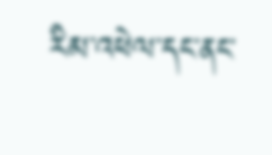རིམ་འཕེལ་དང་ནང་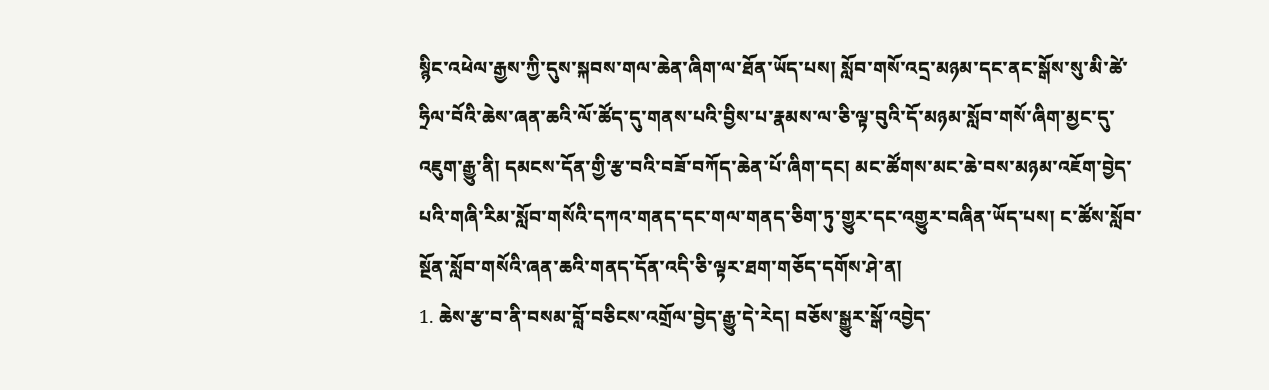སྙིང་འཕེལ་རྒྱས་ཀྱི་དུས་སྐབས་གལ་ཆེན་ཞིག་ལ་ཐོན་ཡོད་པས། སློབ་གསོ་འདྲ་མཉམ་དང་ནང་སྒོས་སུ་མི་ཚེ་ཧྲིལ་བོའི་ཆེས་ཞན་ཆའི་ལོ་ཚོད་དུ་གནས་པའི་བྱིས་པ་རྣམས་ལ་ཅི་ལྟ་བུའི་དོ་མཉམ་སློབ་གསོ་ཞིག་མྱང་དུ་འཇུག་རྒྱུ་ནི། དམངས་དོན་གྱི་རྩ་བའི་བཟོ་བཀོད་ཆེན་པོ་ཞིག་དང། མང་ཚོགས་མང་ཆེ་བས་མཉམ་འཇོག་བྱེད་པའི་གཞི་རིམ་སློབ་གསོའི་དཀའ་གནད་དང་གལ་གནད་ཅིག་ཏུ་གྱུར་དང་འགྱུར་བཞིན་ཡོད་པས། ང་ཚོས་སློབ་སྔོན་སློབ་གསོའི་ཞན་ཆའི་གནད་དོན་འདི་ཅི་ལྟར་ཐག་གཅོད་དགོས་ཤེ་ན།
1. ཆེས་རྩ་བ་ནི་བསམ་བློ་བཅིངས་འགྲོལ་བྱེད་རྒྱུ་དེ་རེད། བཅོས་སྒྱུར་སྒོ་འབྱེད་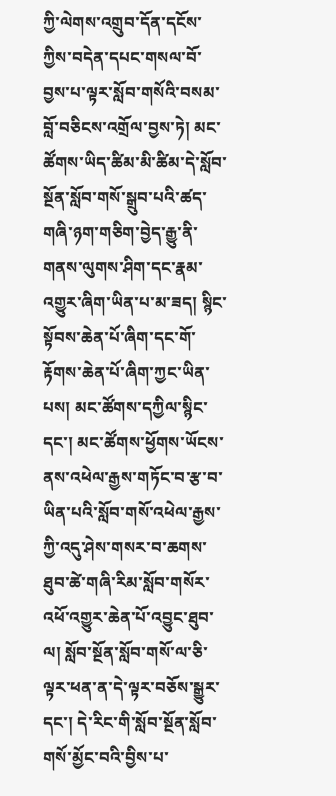ཀྱི་ལེགས་འགྲུབ་དོན་དངོས་ཀྱིས་བདེན་དཔང་གསལ་བོ་བྱས་པ་ལྟར་སློབ་གསོའི་བསམ་བློ་བཅིངས་འགྲོལ་བྱས་ཏེ། མང་ཚོགས་ཡིད་ཚིམ་མི་ཚིམ་དེ་སློབ་སྔོན་སློབ་གསོ་སྒྲུབ་པའི་ཚད་གཞི་ཉག་གཅིག་བྱེད་རྒྱུ་ནི་གནས་ལུགས་ཤིག་དང་རྣམ་འགྱུར་ཞིག་ཡིན་པ་མ་ཟད། སྙིང་སྟོབས་ཆེན་པོ་ཞིག་དང་གོ་རྟོགས་ཆེན་པོ་ཞིག་ཀྱང་ཡིན་པས། མང་ཚོགས་དཀྱིལ་སྙིང་དང་། མང་ཚོགས་ཕྱོགས་ཡོངས་ནས་འཕེལ་རྒྱས་གཏོང་བ་རྩ་བ་ཡིན་པའི་སློབ་གསོ་འཕེལ་རྒྱས་ཀྱི་འདུ་ཤེས་གསར་བ་ཆགས་ཐུབ་ཚེ་གཞི་རིམ་སློབ་གསོར་འཕོ་འགྱུར་ཆེན་པོ་འབྱུང་ཐུབ་ལ། སློབ་སྔོན་སློབ་གསོ་ལ་ཅི་ལྟར་ཕན་ན་དེ་ལྟར་བཅོས་སྒྱུར་དང་། དེ་རིང་གི་སློབ་སྔོན་སློབ་གསོ་མྱོང་བའི་བྱིས་པ་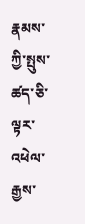རྣམས་ཀྱི་སྤུས་ཚད་ཅི་ལྟར་འཕེལ་རྒྱས་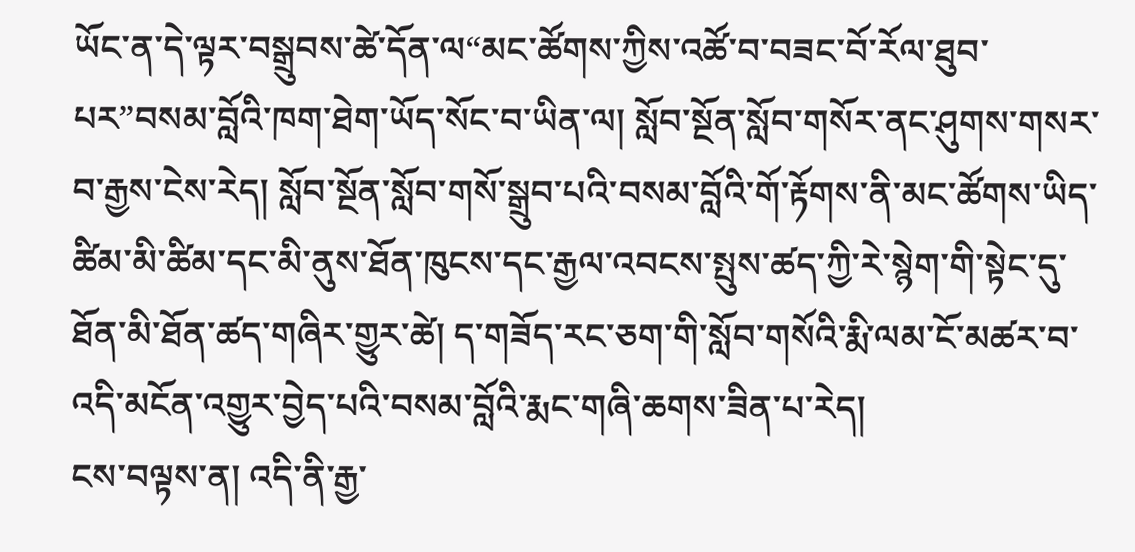ཡོང་ན་དེ་ལྟར་བསྒྲུབས་ཚེ་དོན་ལ“མང་ཚོགས་ཀྱིས་འཚོ་བ་བཟང་བོ་རོལ་ཐུབ་པར”བསམ་བློའི་ཁག་ཐེག་ཡོད་སོང་བ་ཡིན་ལ། སློབ་སྔོན་སློབ་གསོར་ནང་ཤུགས་གསར་བ་རྒྱས་ངེས་རེད། སློབ་སྔོན་སློབ་གསོ་སྒྲུབ་པའི་བསམ་བློའི་གོ་རྟོགས་ནི་མང་ཚོགས་ཡིད་ཚིམ་མི་ཚིམ་དང་མི་ནུས་ཐོན་ཁུངས་དང་རྒྱལ་འབངས་སྤུས་ཚད་ཀྱི་རེ་སྙེག་གི་སྟེང་དུ་ཐོན་མི་ཐོན་ཚད་གཞིར་གྱུར་ཚེ། ད་གཟོད་རང་ཅག་གི་སློབ་གསོའི་རྨི་ལམ་ངོ་མཚར་བ་འདི་མངོན་འགྱུར་བྱེད་པའི་བསམ་བློའི་རྨང་གཞི་ཆགས་ཟིན་པ་རེད།
ངས་བལྟས་ན། འདི་ནི་རྒྱ་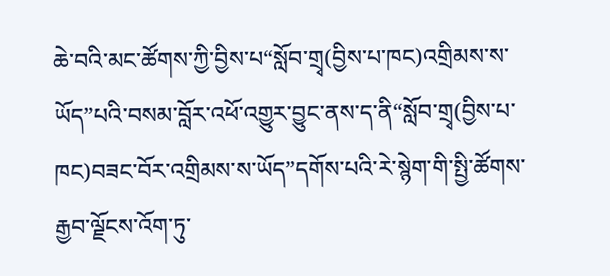ཆེ་བའི་མང་ཚོགས་ཀྱི་བྱིས་པ“སློབ་གྲྭ(བྱིས་པ་ཁང)འགྲིམས་ས་ཡོད”པའི་བསམ་བློར་འཕོ་འགྱུར་བྱུང་ནས་ད་ནི“སློབ་གྲྭ(བྱིས་པ་ཁང)བཟང་བོར་འགྲིམས་ས་ཡོད”དགོས་པའི་རེ་སྙེག་གི་སྤྱི་ཚོགས་རྒྱབ་ལྗོངས་འོག་ཏུ་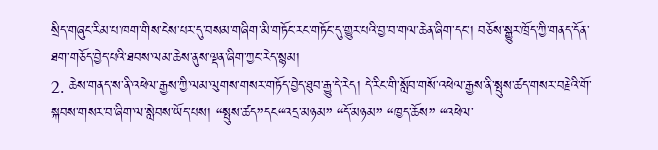སྲིད་གཞུང་རིམ་པ་ཁག་གིས་ངེས་པར་དུ་བསམ་གཞིག་མི་གཏོང་རང་གཏོང་དུ་གྱུར་པའི་བྱ་བ་གལ་ཆེན་ཞིག་དང་། བཅོས་སྒྱུར་ཁྲོད་ཀྱི་གནད་དོན་ཐག་གཅོད་བྱེད་པའི་ཐབས་ལམ་ཆེས་ནུས་ལྡན་ཞིག་ཀྱང་རེད་སྙམ།
2. ཆེས་གནད་ས་ནི་འཕེལ་རྒྱས་ཀྱི་ལམ་ལུགས་གསར་གཏོད་བྱེད་ཐུབ་རྒྱུ་དེ་རེད། དེ་རིང་གི་སློབ་གསོ་འཕེལ་རྒྱས་ནི་སྤུས་ཚད་གསར་བརྗེའི་གོ་སྐབས་གསར་བ་ཞིག་ལ་སླེབས་ཡོད་པས། “སྤུས་ཚད”དང“འདྲ་མཉམ” “དོ་མཉམ” “ཁྱད་ཆོས” “འཕེལ་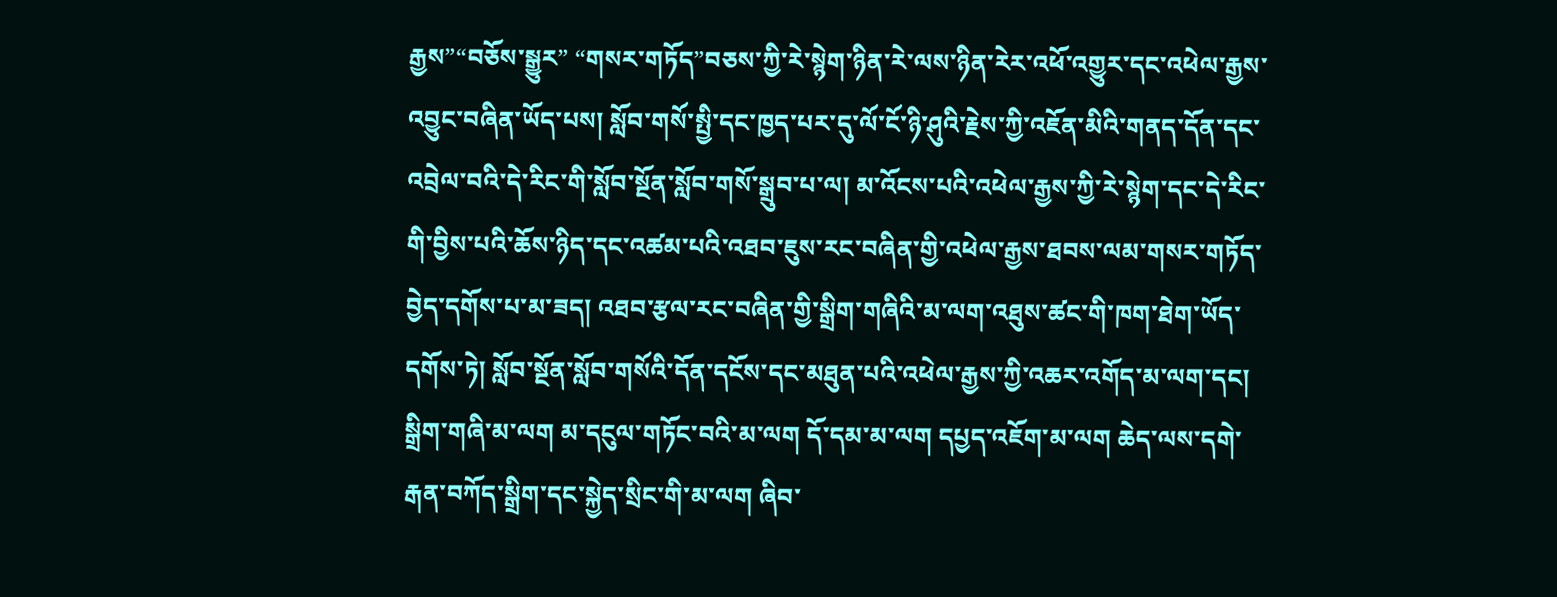རྒྱས”“བཅོས་སྒྱུར” “གསར་གཏོད”བཅས་ཀྱི་རེ་སྙེག་ཉིན་རེ་ལས་ཉིན་རེར་འཕོ་འགྱུར་དང་འཕེལ་རྒྱས་འབྱུང་བཞིན་ཡོད་པས། སློབ་གསོ་སྤྱི་དང་ཁྱད་པར་དུ་ལོ་ངོ་ཉི་ཤུའི་རྗེས་ཀྱི་འཇོན་མིའི་གནད་དོན་དང་འབྲེལ་བའི་དེ་རིང་གི་སློབ་སྔོན་སློབ་གསོ་སྒྲུབ་པ་ལ། མ་འོངས་པའི་འཕེལ་རྒྱས་ཀྱི་རེ་སྙེག་དང་དེ་རིང་གི་བྱིས་པའི་ཆོས་ཉིད་དང་འཚམ་པའི་འཐབ་ཇུས་རང་བཞིན་གྱི་འཕེལ་རྒྱས་ཐབས་ལམ་གསར་གཏོད་བྱེད་དགོས་པ་མ་ཟད། འཐབ་རྩལ་རང་བཞིན་གྱི་སྒྲིག་གཞིའི་མ་ལག་འཐུས་ཚང་གི་ཁག་ཐེག་ཡོད་དགོས་ཏེ། སློབ་སྔོན་སློབ་གསོའི་དོན་དངོས་དང་མཐུན་པའི་འཕེལ་རྒྱས་ཀྱི་འཆར་འགོད་མ་ལག་དང། སྒྲིག་གཞི་མ་ལག མ་དངུལ་གཏོང་བའི་མ་ལག དོ་དམ་མ་ལག དཔྱད་འཇོག་མ་ལག ཆེད་ལས་དགེ་རྒན་བཀོད་སྒྲིག་དང་སྐྱེད་སྲིང་གི་མ་ལག ཞིབ་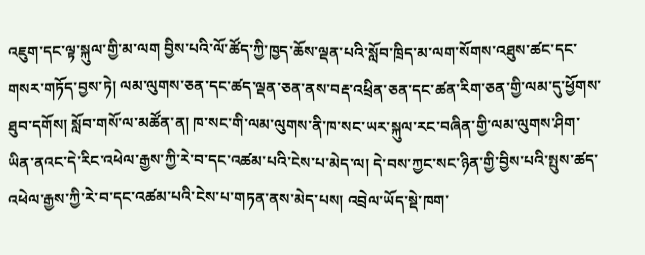འཇུག་དང་ལྟ་སྐུལ་གྱི་མ་ལག བྱིས་པའི་ལོ་ཚོད་ཀྱི་ཁྱད་ཆོས་ལྡན་པའི་སློབ་ཁྲིད་མ་ལག་སོགས་འཐུས་ཚང་དང་གསར་གཏོད་བྱས་ཏེ། ལམ་ལུགས་ཅན་དང་ཚད་ལྡན་ཅན་ནས་བརྡ་འཕྲིན་ཅན་དང་ཚན་རིག་ཅན་གྱི་ལམ་དུ་ཕྱོགས་ཐུབ་དགོས། སློབ་གསོ་ལ་མཚོན་ན། ཁ་སང་གི་ལམ་ལུགས་ནི་ཁ་སང་ཡར་སྐུལ་རང་བཞིན་གྱི་ལམ་ལུགས་ཤིག་ཡིན་ནའང་དེ་རིང་འཕེལ་རྒྱས་ཀྱི་རེ་བ་དང་འཚམ་པའི་ངེས་པ་མེད་ལ། དེ་བས་ཀྱང་སང་ཉིན་གྱི་བྱིས་པའི་སྤུས་ཚད་འཕེལ་རྒྱས་ཀྱི་རེ་བ་དང་འཚམ་པའི་ངེས་པ་གཏན་ནས་མེད་པས། འབྲེལ་ཡོད་སྡེ་ཁག་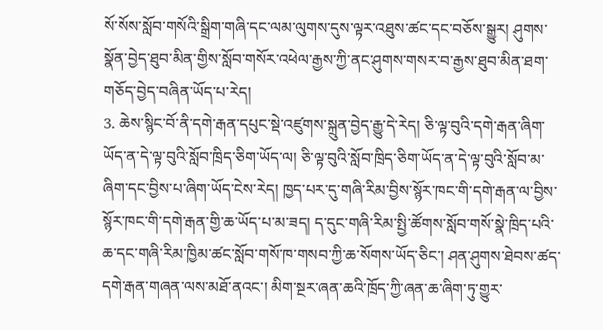སོ་སོས་སློབ་གསོའི་སྒྲིག་གཞི་དང་ལམ་ལུགས་དུས་ལྟར་འཐུས་ཚང་དང་བཅོས་སྒྱུར། ཤུགས་སྣོན་བྱེད་ཐུབ་མིན་གྱིས་སློབ་གསོར་འཕེལ་རྒྱས་ཀྱི་ནང་ཤུགས་གསར་བ་རྒྱས་ཐུབ་མིན་ཐག་གཅོད་བྱེད་བཞིན་ཡོད་པ་རེད།
3. ཆེས་སྙིང་བོ་ནི་དགེ་རྒན་དཔུང་སྡེ་འཛུགས་སྐྲུན་བྱེད་རྒྱུ་དེ་རེད། ཅི་ལྟ་བུའི་དགེ་རྒན་ཞིག་ཡོད་ན་དེ་ལྟ་བུའི་སློབ་ཁྲིད་ཅིག་ཡོད་ལ། ཅི་ལྟ་བུའི་སློབ་ཁྲིད་ཅིག་ཡོད་ན་དེ་ལྟ་བུའི་སློབ་མ་ཞིག་དང་བྱིས་པ་ཞིག་ཡོད་ངེས་རེད། ཁྱད་པར་དུ་གཞི་རིམ་བྱིས་སྙོར་ཁང་གི་དགེ་རྒན་ལ་བྱིས་སྙོར་ཁང་གི་དགེ་རྒན་གྱི་ཆ་ཡོད་པ་མ་ཟད། ད་དུང་གཞི་རིམ་སྤྱི་ཚོགས་སློབ་གསོ་སྣེ་ཁྲིད་པའི་ཆ་དང་གཞི་རིམ་ཁྱིམ་ཚང་སློབ་གསོ་ཁ་གསབ་ཀྱི་ཆ་སོགས་ཡོད་ཅིང་། ཤན་ཤུགས་ཐེབས་ཚད་དགེ་རྒན་གཞན་ལས་མཐོ་ནའང་། མིག་སྔར་ཞན་ཆའི་ཁྲོད་ཀྱི་ཞན་ཆ་ཞིག་ཏུ་གྱུར་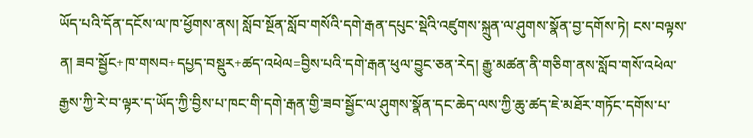ཡོད་པའི་དོན་དངོས་ལ་ཁ་ཕྱོགས་ནས། སློབ་སྔོན་སློབ་གསོའི་དགེ་རྒན་དཔུང་སྡེའི་འཛུགས་སྐྲུན་ལ་ཤུགས་སྣོན་བྱ་དགོས་ཏེ། ངས་བལྟས་ན། ཟབ་སྦྱོང+ཁ་གསབ+དཔྱད་བསྡུར+ཚད་འཕེལ=བྱིས་པའི་དགེ་རྒན་ཕུལ་བྱུང་ཅན་རེད། རྒྱུ་མཚན་ནི་གཅིག་ནས་སློབ་གསོ་འཕེལ་རྒྱས་ཀྱི་རེ་བ་ལྟར་ད་ཡོད་ཀྱི་བྱིས་པ་ཁང་གི་དགེ་རྒན་གྱི་ཟབ་སྦྱོང་ལ་ཤུགས་སྣོན་དང་ཆེད་ལས་ཀྱི་ཆུ་ཚད་ཇེ་མཐོར་གཏོང་དགོས་པ་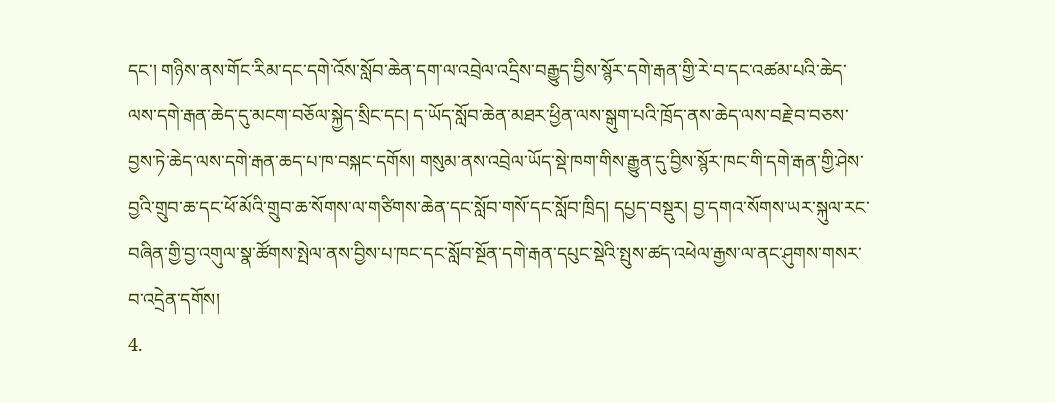དང་། གཉིས་ནས་གོང་རིམ་དང་དགེ་འོས་སློབ་ཆེན་དག་ལ་འབྲེལ་འདྲིས་བརྒྱུད་བྱིས་སྙོར་དགེ་རྒན་གྱི་རེ་བ་དང་འཚམ་པའི་ཆེད་ལས་དགེ་རྒན་ཆེད་དུ་མངག་བཅོལ་སྐྱེད་སྲིང་དང། ད་ཡོད་སློབ་ཆེན་མཐར་ཕྱིན་ལས་སྒུག་པའི་ཁྲོད་ནས་ཆེད་ལས་བརྗེ་བ་བཅས་བྱས་ཏེ་ཆེད་ལས་དགེ་རྒན་ཆད་པ་ཁ་བསྐང་དགོས། གསུམ་ནས་འབྲེལ་ཡོད་སྡེ་ཁག་གིས་རྒྱུན་དུ་བྱིས་སྙོར་ཁང་གི་དགེ་རྒན་གྱི་ཤེས་བྱའི་གྲུབ་ཆ་དང་ཕོ་མོའི་གྲུབ་ཆ་སོགས་ལ་གཙིགས་ཆེན་དང་སློབ་གསོ་དང་སློབ་ཁྲིད། དཔྱད་བསྡུར། བྱ་དགའ་སོགས་ཡར་སྐུལ་རང་བཞིན་གྱི་བྱ་འགུལ་སྣ་ཚོགས་སྤེལ་ནས་བྱིས་པ་ཁང་དང་སློབ་སྔོན་དགེ་རྒན་དཔུང་སྡེའི་སྤུས་ཚད་འཕེལ་རྒྱས་ལ་ནང་ཤུགས་གསར་བ་འདྲེན་དགོས།
4.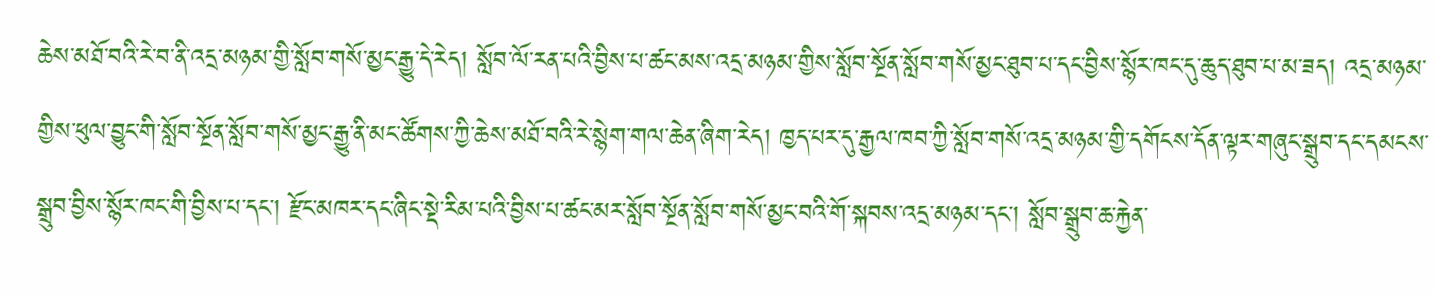ཆེས་མཐོ་བའི་རེ་བ་ནི་འདྲ་མཉམ་གྱི་སློབ་གསོ་མྱང་རྒྱུ་དེ་རེད། སློབ་ལོ་རན་པའི་བྱིས་པ་ཚང་མས་འདྲ་མཉམ་གྱིས་སློབ་སྔོན་སློབ་གསོ་མྱང་ཐུབ་པ་དང་བྱིས་སྙོར་ཁང་དུ་ཆུད་ཐུབ་པ་མ་ཟད། འདྲ་མཉམ་གྱིས་ཕུལ་བྱུང་གི་སློབ་སྔོན་སློབ་གསོ་མྱང་རྒྱུ་ནི་མང་ཚོགས་ཀྱི་ཆེས་མཐོ་བའི་རེ་སྙེག་གལ་ཆེན་ཞིག་རེད། ཁྱད་པར་དུ་རྒྱལ་ཁབ་ཀྱི་སློབ་གསོ་འདྲ་མཉམ་གྱི་དགོངས་དོན་ལྟར་གཞུང་སྒྲུབ་དང་དམངས་སྒྲུབ་བྱིས་སྙོར་ཁང་གི་བྱིས་པ་དང་། རྫོང་མཁར་དང་ཞིང་སྡེ་རིམ་པའི་བྱིས་པ་ཚང་མར་སློབ་སྔོན་སློབ་གསོ་མྱང་བའི་གོ་སྐབས་འདྲ་མཉམ་དང་། སློབ་སྒྲུབ་ཆ་རྐྱེན་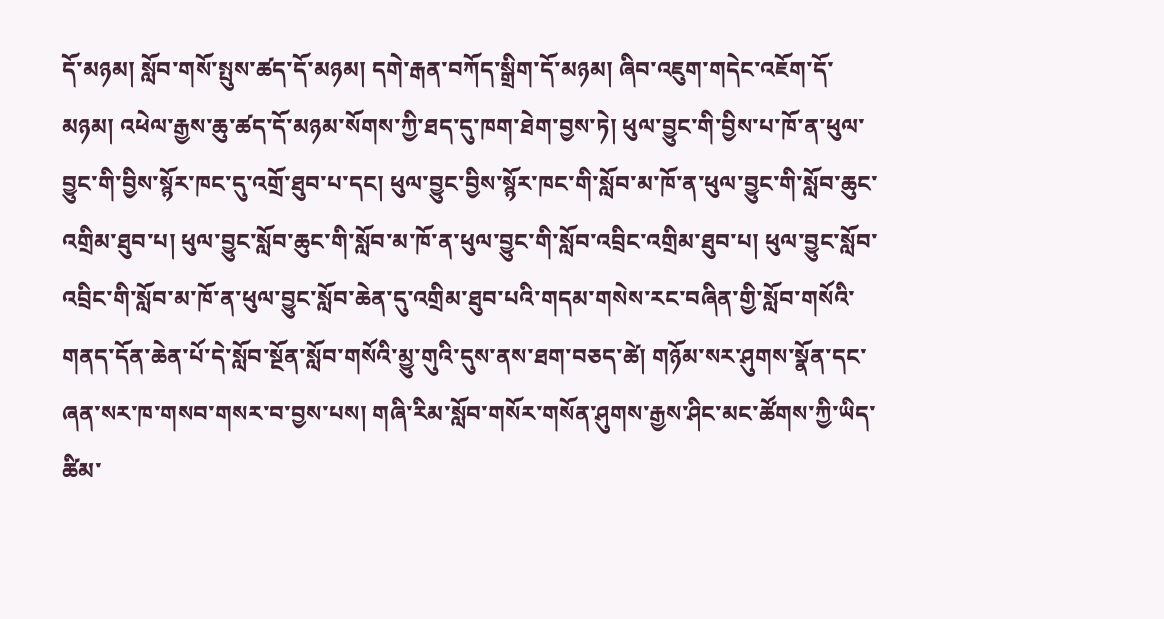དོ་མཉམ། སློབ་གསོ་སྤུས་ཚད་དོ་མཉམ། དགེ་རྒན་བཀོད་སྒྲིག་དོ་མཉམ། ཞིབ་འཇུག་གདེང་འཇོག་དོ་མཉམ། འཕེལ་རྒྱས་ཆུ་ཚད་དོ་མཉམ་སོགས་ཀྱི་ཐད་དུ་ཁག་ཐེག་བྱས་ཏེ། ཕུལ་བྱུང་གི་བྱིས་པ་ཁོ་ན་ཕུལ་བྱུང་གི་བྱིས་སྙོར་ཁང་དུ་འགྲོ་ཐུབ་པ་དང། ཕུལ་བྱུང་བྱིས་སྙོར་ཁང་གི་སློབ་མ་ཁོ་ན་ཕུལ་བྱུང་གི་སློབ་ཆུང་འགྲིམ་ཐུབ་པ། ཕུལ་བྱུང་སློབ་ཆུང་གི་སློབ་མ་ཁོ་ན་ཕུལ་བྱུང་གི་སློབ་འབྲིང་འགྲིམ་ཐུབ་པ། ཕུལ་བྱུང་སློབ་འབྲིང་གི་སློབ་མ་ཁོ་ན་ཕུལ་བྱུང་སློབ་ཆེན་དུ་འགྲིམ་ཐུབ་པའི་གདམ་གསེས་རང་བཞིན་གྱི་སློབ་གསོའི་གནད་དོན་ཆེན་པོ་དེ་སློབ་སྔོན་སློབ་གསོའི་མྱུ་གུའི་དུས་ནས་ཐག་བཅད་ཚེ། གཉོམ་སར་ཤུགས་སྣོན་དང་ཞན་སར་ཁ་གསབ་གསར་བ་བྱས་པས། གཞི་རིམ་སློབ་གསོར་གསོན་ཤུགས་རྒྱས་ཤིང་མང་ཚོགས་ཀྱི་ཡིད་ཚིམ་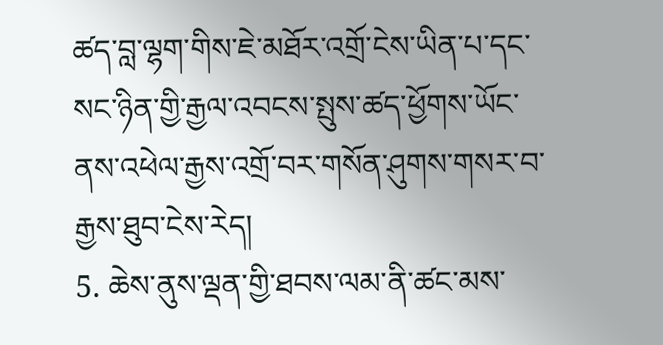ཚད་བླ་ལྷག་གིས་ཇེ་མཐོར་འགྲོ་ངེས་ཡིན་པ་དང་སང་ཉིན་གྱི་རྒྱལ་འབངས་སྤུས་ཚད་ཕྱོགས་ཡོང་ནས་འཕེལ་རྒྱས་འགྲོ་བར་གསོན་ཤུགས་གསར་བ་རྒྱས་ཐུབ་ངེས་རེད།
5. ཆེས་ནུས་ལྡན་གྱི་ཐབས་ལམ་ནི་ཚང་མས་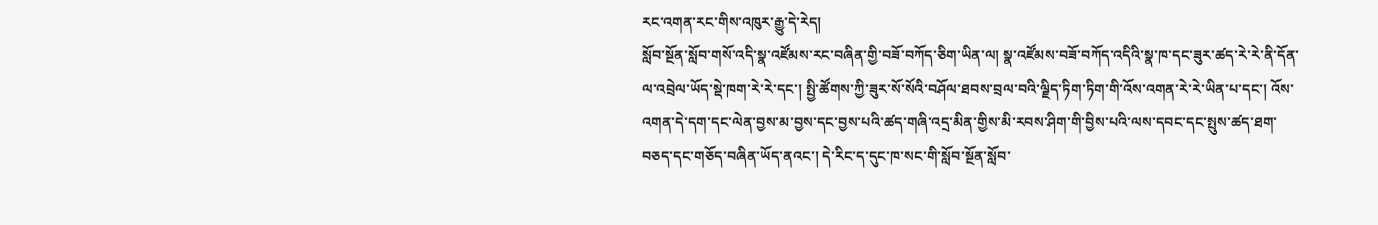རང་འགན་རང་གིས་འཁུར་རྒྱུ་དེ་རེད།
སློབ་སྔོན་སློབ་གསོ་འདི་སྣ་འཛོམས་རང་བཞིན་གྱི་བཟོ་བཀོད་ཅིག་ཡིན་ལ། སྣ་འཛོམས་བཟོ་བཀོད་འདིའི་སྣ་ཁ་དང་ཟུར་ཚད་རེ་རེ་ནི་དོན་ལ་འབྲེལ་ཡོད་སྡེ་ཁག་རེ་རེ་དང་། སྤྱི་ཚོགས་ཀྱི་ཟུར་སོ་སོའི་བཤོལ་ཐབས་བྲལ་བའི་ལྗིད་ཏིག་ཏིག་གི་འོས་འགན་རེ་རེ་ཡིན་པ་དང་། འོས་འགན་དེ་དག་དང་ལེན་བྱས་མ་བྱས་དང་བྱས་པའི་ཚད་གཞི་འདྲ་མིན་གྱིས་མི་རབས་ཤིག་གི་བྱིས་པའི་ལས་དབང་དང་སྤུས་ཚད་ཐག་བཅད་དང་གཅོད་བཞིན་ཡོད་ནའང་། དེ་རིང་ད་དུང་ཁ་སང་གི་སློབ་སྔོན་སློབ་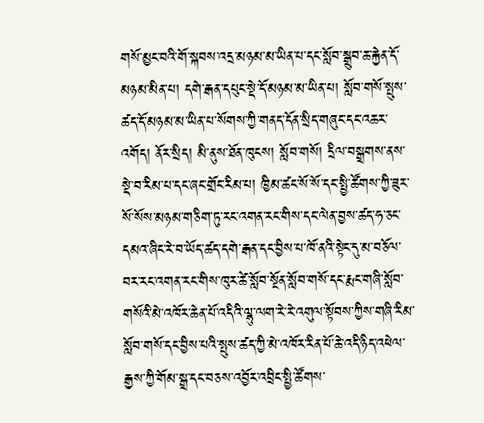གསོ་མྱང་བའི་གོ་སྐབས་འདྲ་མཉམ་མ་ཡིན་པ་དང་སློབ་སྒྲུབ་ཆ་རྐྱེན་དོ་མཉམ་མིན་པ། དགེ་རྒན་དཔུང་སྡེ་དོ་མཉམ་མ་ཡིན་པ། སློབ་གསོ་སྤུས་ཚད་དོ་མཉམ་མ་ཡིན་པ་སོགས་ཀྱི་གནད་དོན་སྲིད་གཞུང་དང་འཆར་འགོད། ནོར་སྲིད། མི་ནུས་ཐོན་ཁུངས། སློབ་གསོ། དྲིལ་བསྒྲགས་ནས་སྡེ་བ་རིམ་པ་དང་ཞང་གྲོང་རིམ་པ། ཁྱིམ་ཚང་སོ་སོ་དང་སྤྱི་ཚོགས་ཀྱི་ཟུར་སོ་སོས་མཉམ་གཅིག་ཏུ་རང་འགན་རང་གིས་དང་ལེན་བྱས་ཚད་ཧ་ཅང་དམའ་ཞིང་རེ་བ་ཡོད་ཚད་དགེ་རྒན་དང་བྱིས་པ་ཁོ་ནའི་སྟེང་དུ་མ་བཅོལ་བར་རང་འགན་རང་གིས་ཁུར་ཚེ་སློབ་སྔོན་སློབ་གསོ་དང་རྨང་གཞི་སློབ་གསོའི་མེ་འཁོར་ཆེན་པོ་འདིའི་ལྷུ་ལག་རེ་རེ་འགུལ་སྟོབས་ཀྱིས་གཞི་རིམ་སློབ་གསོ་དང་བྱིས་པའི་སྤུས་ཚད་ཀྱི་མེ་འཁོར་རིན་པོ་ཆེ་འདི་ཉིད་འཕེལ་རྒྱས་ཀྱི་གོམ་སྒྲ་དང་བཅས་འབྱོར་འབྲིང་སྤྱི་ཚོགས་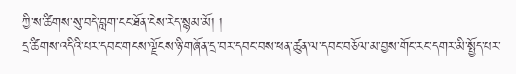ཀྱི་ས་ཚིགས་སུ་བདེ་བླག་ངང་ཐོན་ངེས་རེད་སྙམ་མོ། །
དྲ་ཚིགས་འདིའི་པར་དབང་གངས་ལྗོངས་ཉི་གཞོན་དྲ་བར་དབང་བས་ཕན་ཚུན་ལ་དབང་བཅོལ་མ་བྱས་གོང་རང་དགར་མི་སྤྱོད་པར་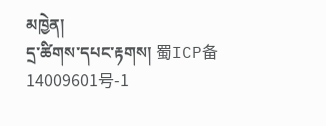མཁྱེན།
དྲ་ཚིགས་དཔང་རྟགས། 蜀ICP备14009601号-1